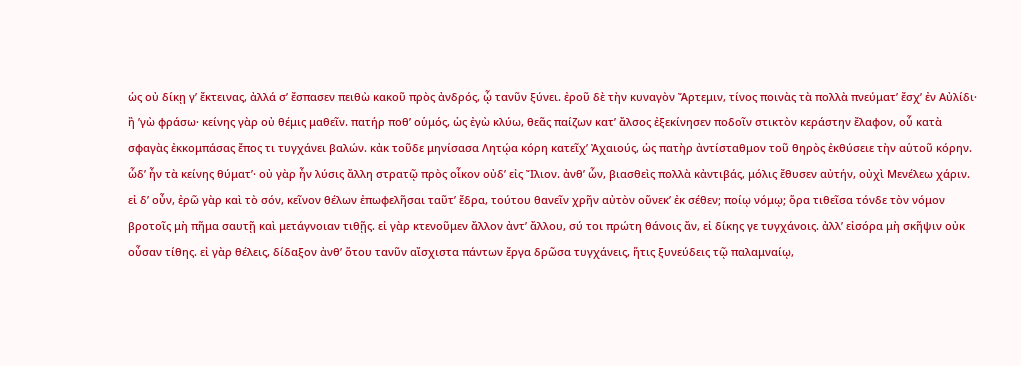ὡς οὐ δίκῃ γʼ ἔκτεινας, ἀλλά σʼ ἔσπασεν πειθὼ κακοῦ πρὸς ἀνδρός, ᾧ τανῦν ξύνει. ἐροῦ δὲ τὴν κυναγὸν Ἄρτεμιν, τίνος ποινὰς τὰ πολλὰ πνεύματʼ ἔσχʼ ἐν Αὐλίδι· ἢ ʼγὼ φράσω· κείνης γὰρ οὐ θέμις μαθεῖν. πατήρ ποθʼ οὑμός, ὡς ἐγὼ κλύω, θεᾶς παίζων κατʼ ἄλσος ἐξεκίνησεν ποδοῖν στικτὸν κεράστην ἔλαφον, οὗ κατὰ σφαγὰς ἐκκομπάσας ἔπος τι τυγχάνει βαλών. κἀκ τοῦδε μηνίσασα Λητῴα κόρη κατεῖχʼ Ἀχαιούς, ὡς πατὴρ ἀντίσταθμον τοῦ θηρὸς ἐκθύσειε τὴν αὑτοῦ κόρην. ὧδʼ ἦν τὰ κείνης θύματʼ· οὐ γὰρ ἦν λύσις ἄλλη στρατῷ πρὸς οἶκον οὐδʼ εἰς Ἴλιον. ἀνθʼ ὧν, βιασθεὶς πολλὰ κἀντιβάς, μόλις ἔθυσεν αὐτήν, οὐχὶ Μενέλεω χάριν. εἰ δʼ οὖν, ἐρῶ γὰρ καὶ τὸ σόν, κεῖνον θέλων ἐπωφελῆσαι ταῦτʼ ἔδρα, τούτου θανεῖν χρῆν αὐτὸν οὕνεκʼ ἐκ σέθεν; ποίῳ νόμῳ; ὅρα τιθεῖσα τόνδε τὸν νόμον βροτοῖς μὴ πῆμα σαυτῇ καὶ μετάγνοιαν τιθῇς. εἰ γὰρ κτενοῦμεν ἄλλον ἀντʼ ἄλλου, σύ τοι πρώτη θάνοις ἄν, εἰ δίκης γε τυγχάνοις. ἀλλʼ εἰσόρα μὴ σκῆψιν οὐκ οὖσαν τίθης. εἰ γὰρ θέλεις, δίδαξον ἀνθʼ ὅτου τανῦν αἴσχιστα πάντων ἔργα δρῶσα τυγχάνεις, ἥτις ξυνεύδεις τῷ παλαμναίῳ,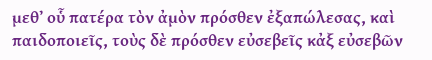μεθʼ οὗ πατέρα τὸν ἀμὸν πρόσθεν ἐξαπώλεσας, καὶ παιδοποιεῖς, τοὺς δὲ πρόσθεν εὐσεβεῖς κἀξ εὐσεβῶν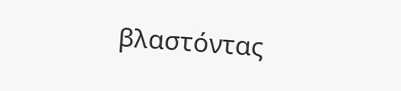βλαστόντας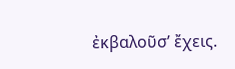ἐκβαλοῦσʼ ἔχεις.